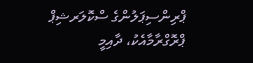ޕްރިންސިޕަލުންގެ ސްކޮލަރޝިޕް ޕްރޮގްރާމާއެކު، ދާއިމީ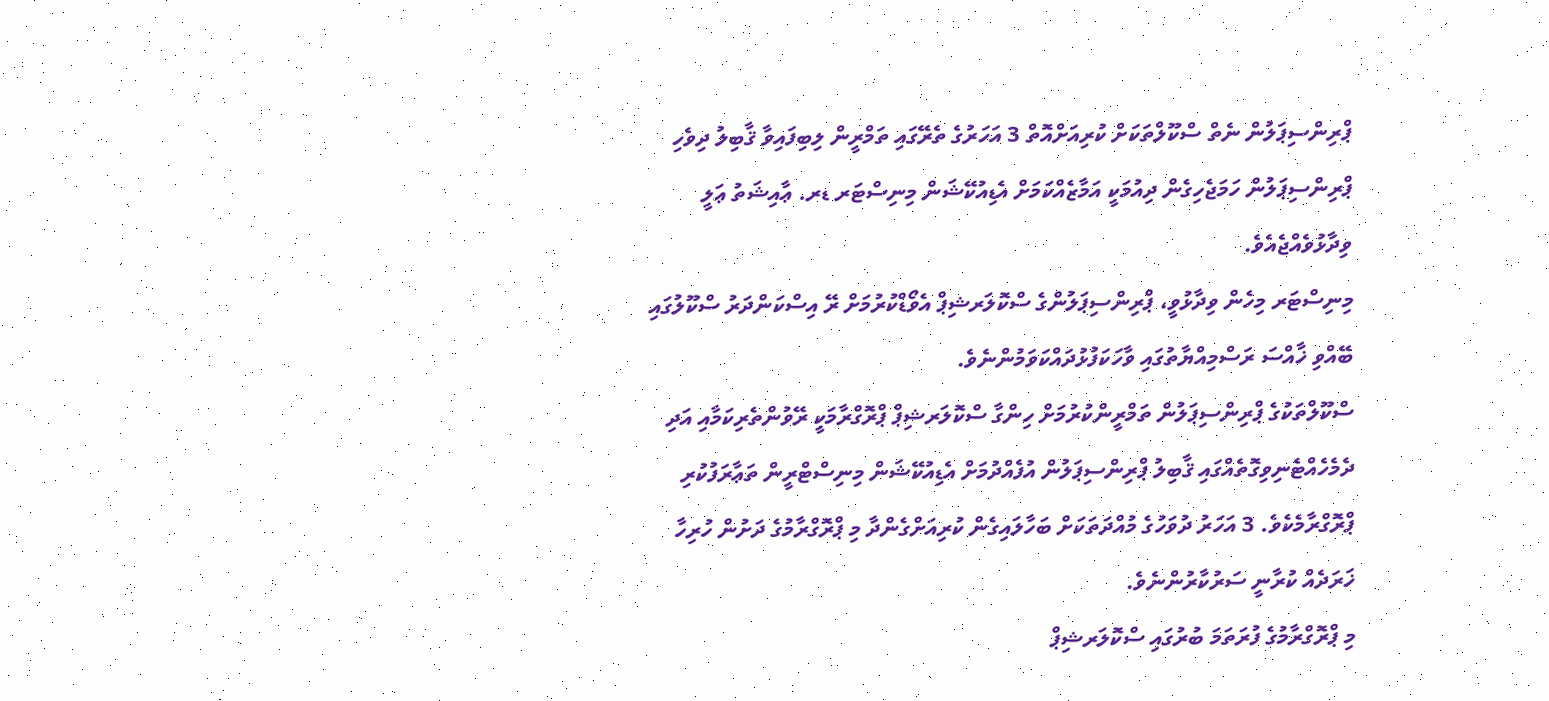ޕްރިންސިޕަލުން ނެތް ސްކޫލްތަކަށް ކުރިއަށްއޮތް 3 އަހަރުގެ ތެރޭގައި ތަމްރީން ލިބިފައިވާ ޤާބިލު ދިވެހި ޕްރިންސިޕަލުން ހަމަޖެހިގެން ދިއުމަކީ އަމާޒެއްކަމަށް އެޑިއުކޭޝަން މިނިސްޓަރ ޑރ. ޢާއިޝަތު ޢަލީ ވިދާޅުވެއްޖެއެވެ.
މިނިސްޓަރ މިހެން ވިދާޅުވީ، ޕްރިންސިޕަލުންގެ ސްކޮލަރޝިޕް އެވޯޑްކުރުމަށް ރޭ އިސްކަންދަރު ސްކޫލުގައި ބޭއްވި ޚާއްސަ ރަސްމިއްޔާތުގައި ވާހަކަފުޅުދައްކަވަމުންނެވެ.
ސްކޫލްތަކުގެ ޕްރިންސިޕަލުން ތަމްރީންކުރުމަށް ހިންގާ ސްކޮލަރޝިޕް ޕްރޮގްރާމަކީ ރޭވުންތެރިކަމާއި އަދި ދެމެހެއްޓެނިވިގޮތެއްގައި ޤާބިލު ޕްރިންސިޕަލުން އުފެއްދުމަށް އެޑިއުކޭޝަން މިނިސްޓްރީން ތަޢާރަފުކުރި ޕްރޮގްރާމެކެވެ. 3 އަހަރު ދުވަހުގެ މުއްދަތަކަށް ބަހާލައިގެން ކުރިއަށްގެންދާ މި ޕްރޮގްރާމުގެ ދަށުން ހުރިހާ ޚަރަދެއް ކުރާނީ ސަރުކާރުންނެވެ.
މި ޕްރޮގްރާމުގެ ފުރަތަމަ ބުރުގައި ސްކޮލަރޝިޕް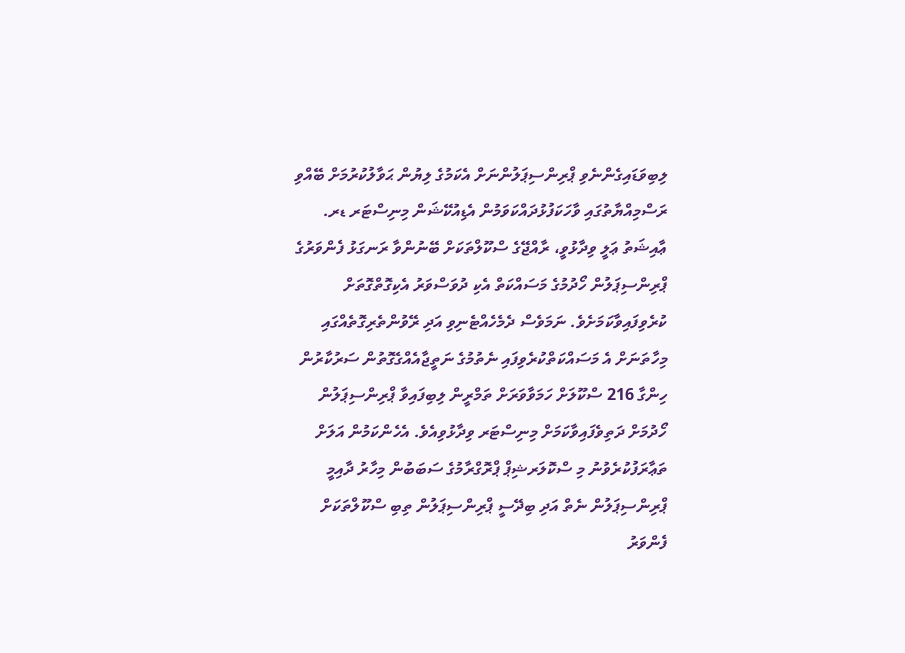ލިބިވަޑައިގެންނެވި ޕްރިންސިޕަލުންނަށް އެކަމުގެ ލިޔުން ޙަވާލުކުރުމަށް ބޭއްވި ރަސްމިއްޔާތުގައި ވާހަކަފުޅުދައްކަވަމުން އެޑިއުކޭޝަން މިނިސްޓަރ ޑރ. ޢާއިޝަތު ޢަލީ ވިދާޅުވީ، ރާއްޖޭގެ ސްކޫލްތަކަށް ބޭނުންވާ ރަނގަޅު ފެންވަރުގެ ޕްރިންސިޕަލުން ހޯދުމުގެ މަސައްކަތް އެކި ދުވަސްވަރު އެކިގޮތްގޮތަށް ކުރެވިފައިވާކަމަށެވެ. ނަމަވެސް ދެމެހެއްޓެނިވި އަދި ރޭވުންތެރިގޮތެއްގައި މިހާތަނަށް އެ މަސައްކަތްކުރެވިފައި ނެތުމުގެ ނަތީޖާއެއްގެގޮތުން ސަރުކާރުން ހިންގާ 216 ސްކޫލަށް ހަމަވާވަރަށް ތަމްރީން ލިބިފައިވާ ޕްރިންސިޕަލުން ހޯދުމަށް ދަތިވެފައިވާކަމަށް މިނިސްޓަރ ވިދާޅުވިއެވެ. އެހެންކަމުން އަލަށް ތަޢާރަފުކުރެވުނު މި ސްކޮލަރޝިޕް ޕްރޮގްރާމުގެ ސަބަބުން މިހާރު ދާއިމީ ޕްރިންސިޕަލުން ނެތް އަދި ބިދޭސީ ޕްރިންސިޕަލުން ތިބި ސްކޫލްތަކަށް ފެންވަރު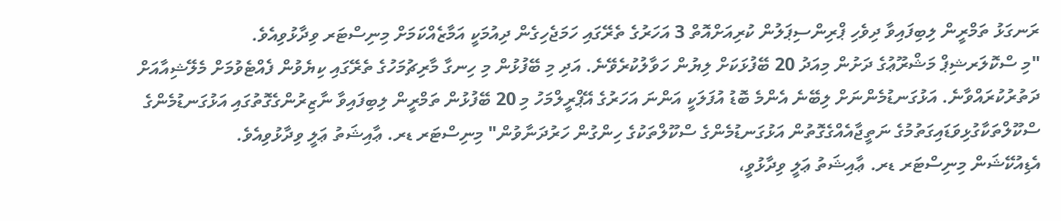ރަނގަޅު ތަމްރީން ލިބިފައިވާ ދިވެހި ޕްރިންސިޕަލުން ކުރިއަށްއޮތް 3 އަހަރުގެ ތެރޭގައި ހަމަޖެހިގެން ދިއުމަކީ އަމާޒެއްކަމަށް މިނިސްޓަރ ވިދާޅުވިއެވެ.
"މި ސްކޮލަރޝިޕް މަޝްރޫޢުގެ ދަށުން މިއަދު 20 ބޭފުޅަކަށް ލިޔުން ހަވާލުކުރެވޭނެ. އަދި މި ބޭފުޅުން މި ހިނގާ މާރިޗުމަހުގެ ތެރޭގައި ކިޔެވުން ފެއްޓެވުމަށް މެލޭޝިއާއަށް ދަތުރުކުރައްވާނެ. އަޅުގަނޑުމެންނަށް ލިބޭނެ އެންމެ ބޮޑު އުފަލަކީ އަންނަ އަހަރުގެ އޭޕްރީލްމަހު މި 20 ބޭފުޅުން ތަމްރީން ލިބިފައިވާ ނާޒިރުންގެގޮތުގައި އަޅުގަނޑުމެންގެ ސްކޫލްތަކާގުޅިވަޑައިގަތުމުގެ ނަތީޖާއެއްގެގޮތުން އަޅުގަނޑުމެންގެ ސްކޫލްތަކުގެ ހިންގުން ހަރުދަނާވުން" މިނިސްޓަރ ޑރ. ޢާއިޝަތު ޢަލީ ވިދާޅުވިއެވެ.
އެޑިއުކޭޝަން މިނިސްޓަރ ޑރ. ޢާއިޝަތު ޢަލީ ވިދާޅުވީ،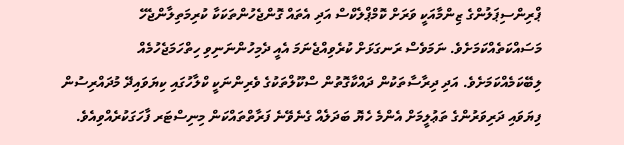ޕްރިންސިޕަލުންގެ ޒިންމާއަކީ ވަރަށް ކޮމްޕްލެކްސް އަދި އެތައް ގޮންޖެހުންތަކަކާ ކުރިމަތިލާންޖެހޭ މަސައްކަތެއްކަމަށެވެ. ނަމަވެސް ރަނގަޅަށް ކުރެވިއްޖެނަމަ އެއީ ދެމިހުންނަނިވި ހިތްހަމަޖެހުމެއް ލިބޭކަމެއްކަމަށެވެ. އަދި ދިރާސާތަކުން ދައްކާގޮތުން ސްކޫލްތަކުގެ ވެރިންނަކީ ކްލާހުގައި ކިޔަވައިދޭ މުދައްރިސުން ފިޔަވައި ދަރިވަރުންގެ ތަޢުލީމަށް އެންމެ ހެޔޮ ބަދަލެއް ގެނެވޭނެ ފަރާތްތައްކަން މިނިސްޓަރ ފާހަގަކުރެއްވިއެވެ.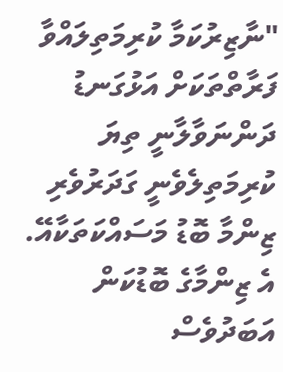"ނާޒިރުކަމާ ކުރިމަތިލައްވާ ފަރާތްތަކަށް އަޅުގަނޑު ދަންނަވާލާނީ ތިޔަ ކުރިމަތިލެވެނީ ގަދަރުވެރި ޒިންމާ ބޮޑު މަސައްކަތަކާއޭ. އެ ޒިންމާގެ ބޮޑުކަން އަބަދުވެސް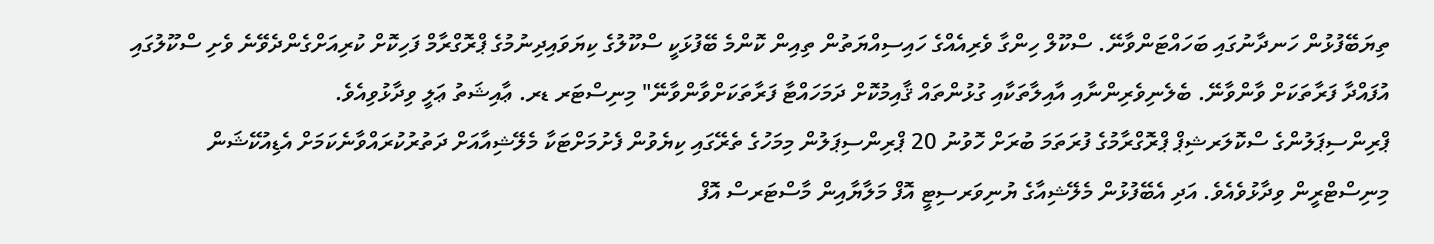ތިޔަބޭފުޅުން ހަނދާނުގައި ބަހައްޓަންވާނޭ. ސްކޫލް ހިންގާ ވެރިއެއްގެ ހައިސިއްޔަތުން ތިއިން ކޮންމެ ބޭފުޅަކީ ސްކޫލުގެ ކިޔަވައިދިނުމުގެ ޕްރޮގްރާމް ފަހިކޮށް ކުރިއަށްގެންދެވޭނެ ވެށި ސްކޫލުގައި އުފައްދާ ފަރާތަކަށް ވާންވާނޭ. ބެލެނިވެރިންނާއި އާއިލާތަކާއި ގުޅުންތައް ޤާއިމުކޮށް ދަމަހައްޓާ ފަރާތަކަށްވާންވާނޭ" މިނިސްޓަރ ޑރ. ޢާއިޝަތު ޢަލީ ވިދާޅުވިއެވެ.
ޕްރިންސިޕަލުންގެ ސްކޮލަރޝިޕް ޕްރޮގްރާމުގެ ފުރަތަމަ ބުރަށް ހޮވުނު 20 ޕްރިންސިޕަލުން މިމަހުގެ ތެރޭގައި ކިޔެވުން ފެށުމަށްޓަކާ މެލޭޝިއާއަށް ދަތުރުކުރައްވާނެކަމަށް އެޑިއުކޭޝަން މިނިސްޓްރީން ވިދާޅުވެއެވެ. އަދި އެބޭފުޅުން މެލޭޝިއާގެ ޔުނިވަރސިޓީ އޮފް މަލާޔާއިން މާސްޓަރސް އޮފް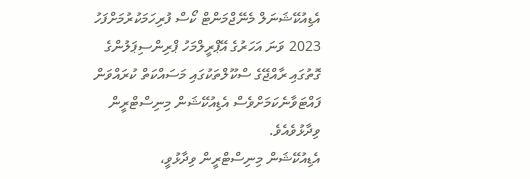އެޑިއުކޭޝަނަލް މެނޭޖްމަންޓް ކޯސް ފުރިހަމަކުރުމަށްފަހު 2023 ވަނަ އަހަރުގެ އޭޕްރީލްމަހު ޕްރިންސިޕަލުންގެ ގޮތުގައި ރާއްޖޭގެ ސްކޫލްތަކުގައި މަސައްކަތް ކުރައްވަން ފައްޓަވާނެކަމަށްވެސް އެޑިއުކޭޝަން މިނިސްޓްރީން ވިދާޅުވެއެވެ.
އެޑިއުކޭޝަން މިނިސްޓްރީން ވިދާޅުވީ،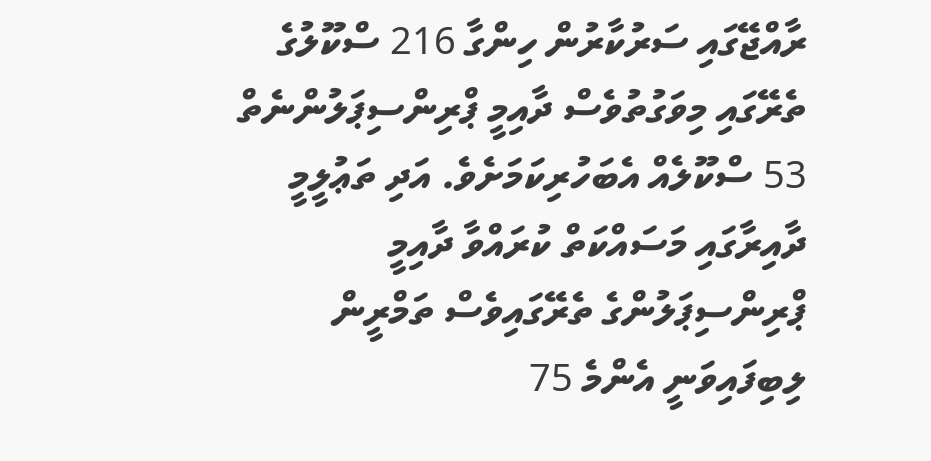ރާއްޖޭގައި ސަރުކާރުން ހިންގާ 216 ސްކޫލުގެ ތެރޭގައި މިވަގުތުވެސް ދާއިމީ ޕްރިންސިޕަލުންނެތް 53 ސްކޫލެއް އެބަހުރިކަމަށެވެ. އަދި ތަޢުލީމީ ދާއިރާގައި މަސައްކަތް ކުރައްވާ ދާއިމީ ޕްރިންސިޕަލުންގެ ތެރޭގައިވެސް ތަމްރީން ލިބިފައިވަނީ އެންމެ 75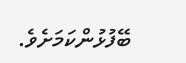ބޭފުޅުންކަމަށެވެ.